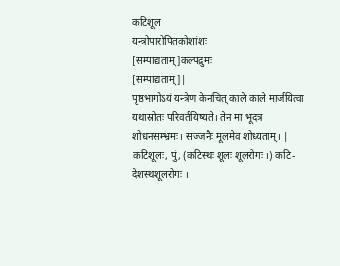कटिशूल
यन्त्रोपारोपितकोशांशः
[सम्पाद्यताम्]कल्पद्रुमः
[सम्पाद्यताम्]|
पृष्ठभागोऽयं यन्त्रेण केनचित् काले काले मार्जयित्वा यथास्रोतः परिवर्तयिष्यते। तेन मा भूदत्र शोधनसम्भ्रमः। सज्जनैः मूलमेव शोध्यताम्। |
कटिशूलः, पुं, (कटिस्थः शूलः शूलरोगः ।) कटि- देशस्थशूलरोगः ।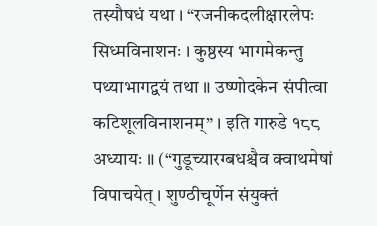तस्यौषधं यथा । “रजनीकदलीक्षारलेपः सिध्मविनाशनः । कुष्ठस्य भागमेकन्तु पथ्याभागद्वयं तथा ॥ उष्णोदकेन संपीत्वा कटिशूलविनाशनम्” । इति गारुडे १८८ अध्यायः ॥ (“गुडूच्यारग्बधश्चैव क्वाथमेषां विपाचयेत् । शुण्ठीचूर्णेन संयुक्तं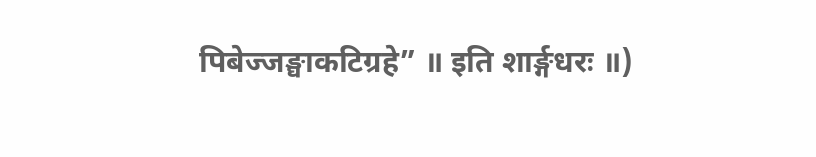पिबेज्जङ्घाकटिग्रहे” ॥ इति शार्ङ्गधरः ॥)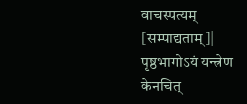वाचस्पत्यम्
[सम्पाद्यताम्]|
पृष्ठभागोऽयं यन्त्रेण केनचित्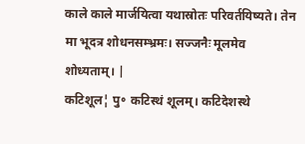काले काले मार्जयित्वा यथास्रोतः परिवर्तयिष्यते। तेन मा भूदत्र शोधनसम्भ्रमः। सज्जनैः मूलमेव शोध्यताम्। |
कटिशूल¦ पु॰ कटिस्थं शूलम्। कटिदेशस्थे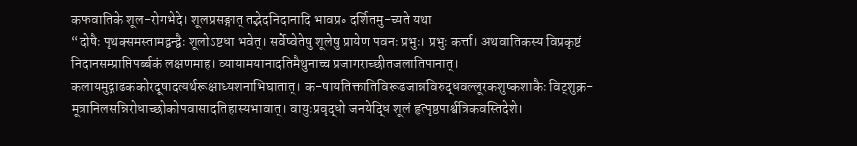कफवातिके शूल-रोगभेदे। शूलप्रसङ्गात् तद्भेदनिदानादि भावप्र॰ दर्शितमु-च्यते यथा
“दोषैः पृथक्समस्तामद्वन्द्वैः शूलोऽष्टधा भवेत्। सर्वेष्वेतेषु शूलेषु प्रायेण पवनः प्रभुः। प्रभुः कर्त्ता। अथवातिकस्य विप्रकृष्टं निदानसम्प्राप्तिपर्ब्बकं लक्षणमाह। व्यायामयानादतिमैथुनाच्च प्रजागराच्छीतजलातिपानात्। कलायमुद्गाढककोरदूषादत्यर्थरूक्षाध्यशनाभिघातात्। क-षायतिक्तातिविरूढजान्नविरुद्धवल्लूरकशुष्कशाकैः विट्शुक्र-मूत्रानिलसन्निरोधाच्छोकोपवासादतिहास्यभावात्। वायुःप्रवृद्धो जनयेद्धि शूलं हृत्पृष्ठपार्श्वत्रिकवस्तिदेशे।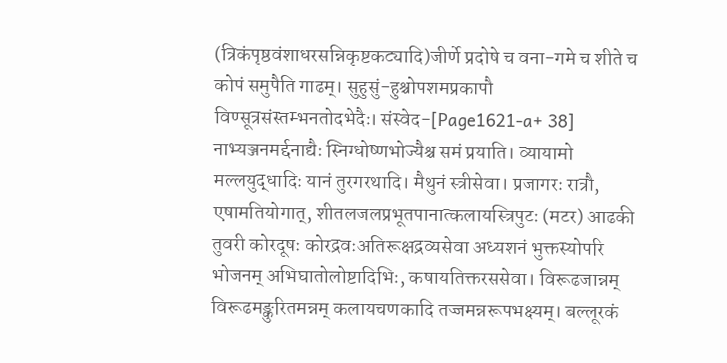(त्रिकंपृष्ठवंशाधरसन्निकृष्टकट्यादि)जीर्णे प्रदोषे च वना-गमे च शीते च कोपं समुपैति गाढम्। सुहुसुं-हुश्चोपशमप्रकापौ विण्सूत्रसंस्तम्भनतोदभेदैः। संस्वेद-[Page1621-a+ 38] नाभ्यञ्जनमर्द्दनाद्यैः स्निग्धोष्णभोज्यैश्च समं प्रयाति। व्यायामो मल्लयुद्धादिः यानं तुरगरथादि। मैथुनं स्त्रीसेवा। प्रजागरः रात्रौ, एषामतियोगात्, शीतलजलप्रभूतपानात्कलायस्त्रिपुटः (मटर) आढकी तुवरी कोरदूषः कोरद्रवःअतिरूक्षद्रव्यसेवा अध्यशनं भुक्तस्योपरि भोजनम् अभिघातोलोष्टादिभिः, कषायतिक्तरससेवा। विरूढजान्नम् विरूढमङ्कुरितमन्नम् कलायचणकादि तज्जमन्नरूपभक्ष्यम्। बल्लूरकं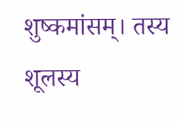शुष्कमांसम्। तस्य शूलस्य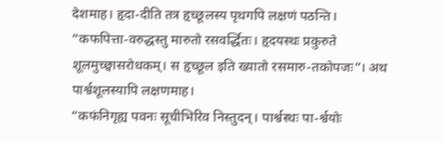देशमाह। हृदा-दीति तत्र हृच्छूलस्य पृथगपि लक्षणं पठन्ति।
“कफपित्ता-वरुद्धस्तु मारुतो रसवर्द्धितः। हृदयस्थः प्रकुरुते शूलमुच्छ्वासरोधकम्। स हृच्छूल इति ख्यातो रसमारु-तकोपजः”। अथ पार्श्वशूलस्यापि लक्षणमाह।
“कफंनिगृह्य पवनः सूचीभिरिव निस्तुदन्। पार्श्वस्थः पा-र्श्वयोः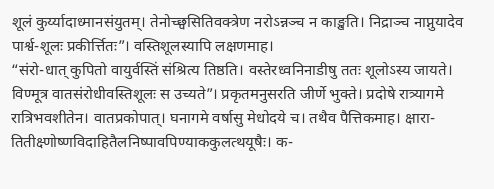शूलं कुर्य्यादाध्मानसंयुतम्। तेनोच्छ्वसितिवक्त्रेण नरोऽन्नञ्च न काङ्खति। निद्राञ्च नाप्नुयादेव पार्श्व-शूलः प्रकीर्त्तितः”। वस्तिशूलस्यापि लक्षणमाह।
“संरो-धात् कुपितो वायुर्वस्तिं संश्रित्य तिष्ठति। वस्तेरध्वनिनाडीषु ततः शूलोऽस्य जायते। विण्मूत्र वातसंरोधीवस्तिशूलः स उच्यते”। प्रकृतमनुसरति जीर्णे भुक्ते। प्रदोषे रात्र्यागमे रात्रिभवशीतेन। वातप्रकोपात्। घनागमे वर्षासु मेधोदये च। तथैव पैत्तिकमाह। क्षारा-तितीक्ष्णोष्णविदाहितैलनिष्पावपिण्याककुलत्थयूषैः। क-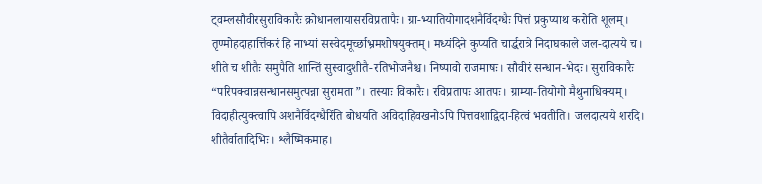ट्वम्लसौवीरसुराविकारैः क्रोधानलायासरविप्रतापैः। ग्रा-भ्यातियोगादशनैर्विदग्धैः पित्तं प्रकुप्याथ करोति शूलम्। तृण्मोहदाहार्त्तिकरं हि नाभ्यां सस्वेदमूर्च्छाभ्रमशोषयुक्तम्। मध्यंदिने कुप्यति चार्द्धरात्रे निदाघकाले जल-दात्यये च। शीते च शीतैः समुपैति शान्तिं सुस्वादुशीतै-रतिभोजनैश्च। निष्पावो राजमाषः। सौवीरं सन्धान-भेदः। सुराविकारैः
“परिपक्वान्नसन्धानसमुत्पन्ना सुरामता”। तस्याः विकारैः। रविप्रतापः आतपः। ग्राम्या-तियोगो मैथुनाधिक्यम्। विदाहीत्युक्त्वापि अशनैर्विदग्धैरिंति बोधयति अविदाहिवखनोऽपि पित्तवशाद्विदा-हित्वं भवतीति। जलदात्यये शरदि। शीतैर्वातादिभिः। श्लैष्मिकमाह।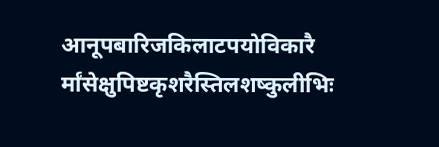आनूपबारिजकिलाटपयोविकारै र्मांसेक्षुपिष्टकृशरैस्तिलशष्कुलीभिः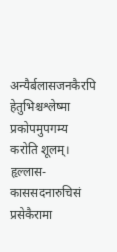अन्यैर्बलासजनकैरपि हेतुभिश्चश्लेष्मा प्रकोपमुपगम्य करोति शूलम्। हृल्लास-काससदनारुचिसं प्रसेकैरामा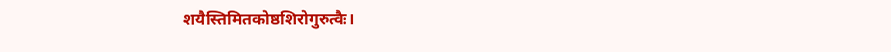शयैस्तिमितकोष्ठशिरोगुरुत्वैः।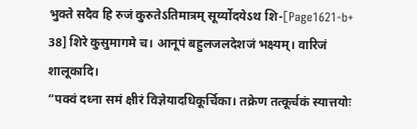भुक्ते सदैव हि रुजं कुरुतेऽतिमात्रम् सूर्य्योदयेऽथ शि-[Page1621-b+ 38] शिरे कुसुमागमे च। आनूपं बहुलजलदेशजं भक्ष्यम्। वारिजं शालूकादि।
“पक्वं दध्ना समं क्षीरं विज्ञेयादधिकूर्चिका। तक्रेण तत्कूर्चकं स्यात्तयोः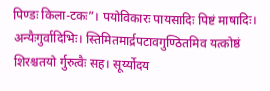पिण्डः किला-टकः”। पयोविकारः पायसादिः पिष्टं माषादिः। अन्यैःगुर्वादिभिः। स्तिमितमार्द्रपटावगुण्ठितमिव यत्कोष्ठं शिरश्चतयो र्गुरुत्वैः सह। सूर्य्योदय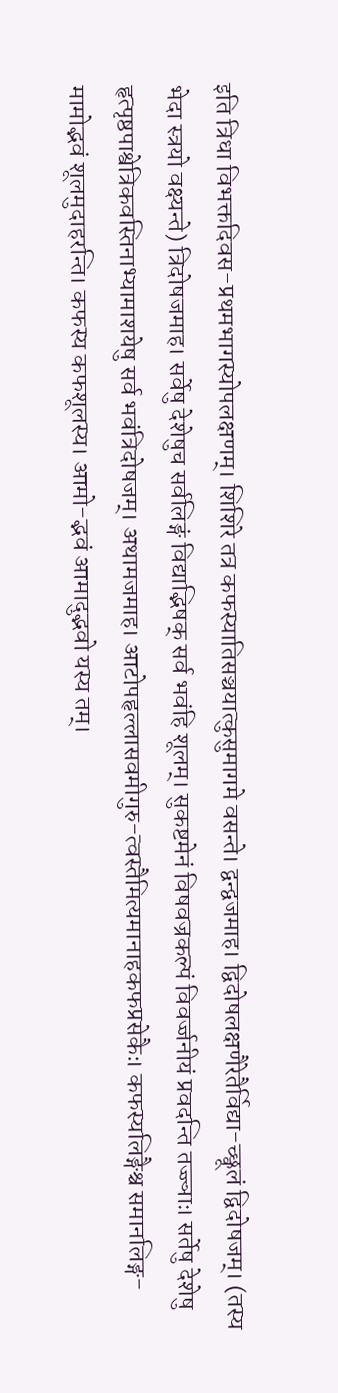इति त्रिधा विभक्तदिवस-प्रथमभागस्योपलक्षणम्। शिशिरे तत्र कफस्यातिसञ्चयात्कुसुमागमे वसन्ते। द्वन्द्वजमाह। द्विदोषलक्षणैरेतैर्विद्या-च्छ्वूलं द्विदोषजम्। (तस्य भेदा स्त्रयो वक्ष्यन्ते) त्रिदोषजमाह। सर्वेषु देशेषुच सर्वलिङ्गं विद्याद्भिषक् सर्व भवंहि शूलम्। सुकष्टमेनं विषवज्रकल्पं विवर्ज्जनीयं प्रवदन्ति तज्ज्ञाः। सर्तेषु देशेषु हृत्पृष्ठपाश्वेत्रिकवस्तिनाभ्यामाशयेषु सर्व भवंत्रिदोषजम्। अथामजमाह। आटोपहृल्लासवमीगुरु-त्वस्तैमित्यमानाहकफप्रसेकैः। कफस्यलिङ्गैश्च समानलिङ्ग-मामोद्भवं शूलमुदाहरन्ति। कफस्य कफशूलस्य। आमो-द्भवं आमादुद्भवो यस्य तम्।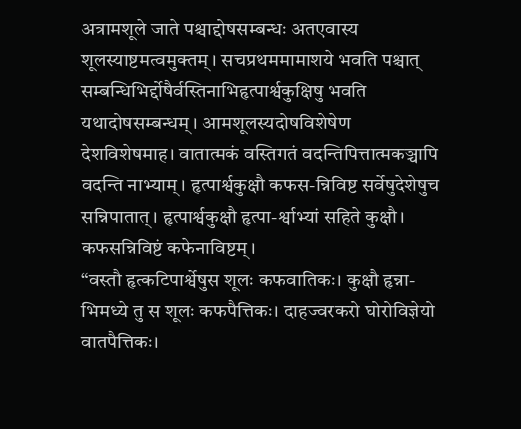अत्रामशूले जाते पश्चाद्दोषसम्बन्धः अतएवास्य शूलस्याष्टमत्वमुक्तम्। सचप्रथममामाशये भवति पश्चात् सम्बन्धिभिर्द्दोषैर्वस्तिनाभिहृत्पार्श्वकुक्षिषु भवति यथादोषसम्बन्धम्। आमशूलस्यदोषविशेषेण देशविशेषमाह। वातात्मकं वस्तिगतं वदन्तिपित्तात्मकञ्चापि वदन्ति नाभ्याम्। हृत्पार्श्वकुक्षौ कफस-न्निविष्ट सर्वेषुदेशेषुच सन्निपातात्। हृत्पार्श्वकुक्षौ हृत्पा-र्श्वाभ्यां सहिते कुक्षौ। कफसन्निविष्टं कफेनाविष्टम्।
“वस्तौ हृत्कटिपार्श्वेषुस शूलः कफवातिकः। कुक्षौ हृन्ना-भिमध्ये तु स शूलः कफपैत्तिकः। दाहज्वरकरो घोरोविज्ञेयो वातपैत्तिकः।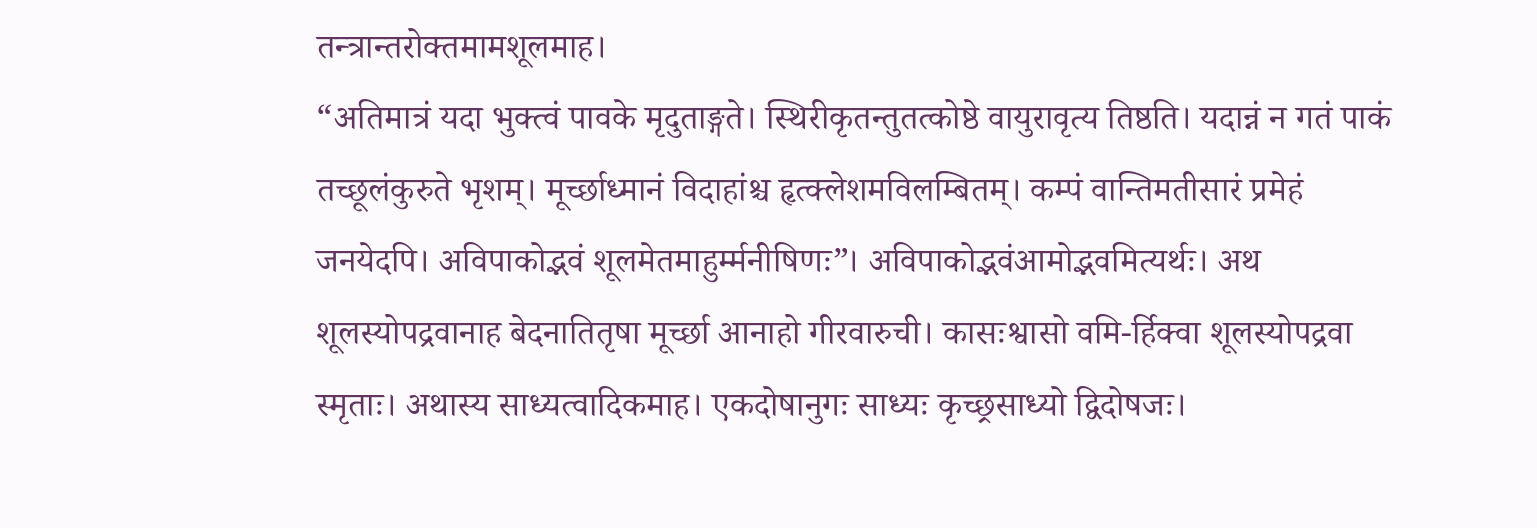तन्त्रान्तरोक्तमामशूलमाह।
“अतिमात्रं यदा भुक्त्वं पावके मृदुताङ्गते। स्थिरीकृतन्तुतत्कोष्ठे वायुरावृत्य तिष्ठति। यदान्नं न गतं पाकं तच्छूलंकुरुते भृशम्। मूर्च्छाध्मानं विदाहांश्च हृत्क्लेशमविलम्बितम्। कम्पं वान्तिमतीसारं प्रमेहं जनयेदपि। अविपाकोद्भवं शूलमेतमाहुर्म्मनीषिणः”। अविपाकोद्भवंआमोद्भवमित्यर्थः। अथ शूलस्योपद्रवानाह बेदनातितृषा मूर्च्छा आनाहो गीरवारुची। कासःश्वासो वमि-र्हिक्वा शूलस्योपद्रवा स्मृताः। अथास्य साध्यत्वादिकमाह। एकदोषानुगः साध्यः कृच्छ्रसाध्यो द्विदोषजः।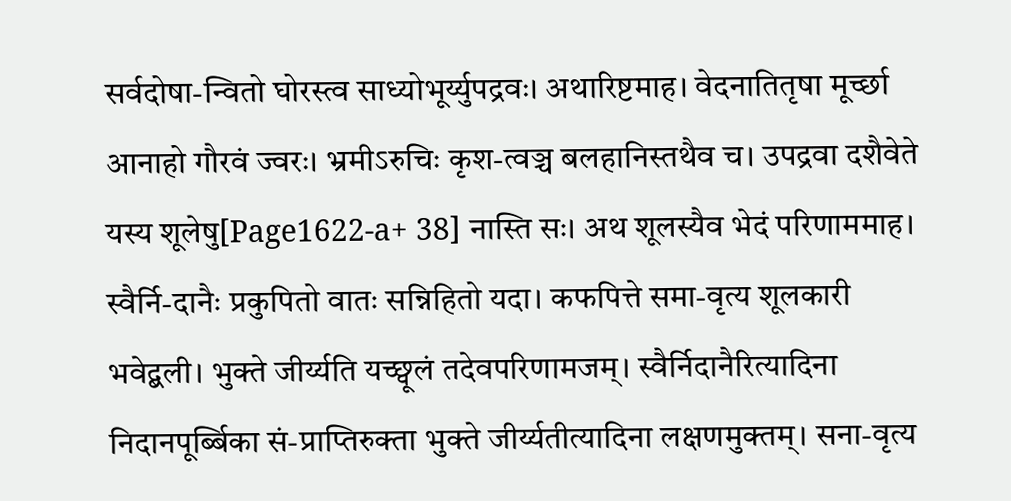सर्वदोषा-न्वितो घोरस्त्व साध्योभूर्य्युपद्रवः। अथारिष्टमाह। वेदनातितृषा मूर्च्छा आनाहो गौरवं ज्वरः। भ्रमीऽरुचिः कृश-त्वञ्च बलहानिस्तथैव च। उपद्रवा दशैवेते यस्य शूलेषु[Page1622-a+ 38] नास्ति सः। अथ शूलस्यैव भेदं परिणाममाह। स्वैर्नि-दानैः प्रकुपितो वातः सन्निहितो यदा। कफपित्ते समा-वृत्य शूलकारी भवेद्बली। भुक्ते जीर्य्यति यच्छ्वूलं तदेवपरिणामजम्। स्वैर्निदानैरित्यादिना निदानपूर्ब्बिका सं-प्राप्तिरुक्ता भुक्ते जीर्य्यतीत्यादिना लक्षणमुक्तम्। सना-वृत्य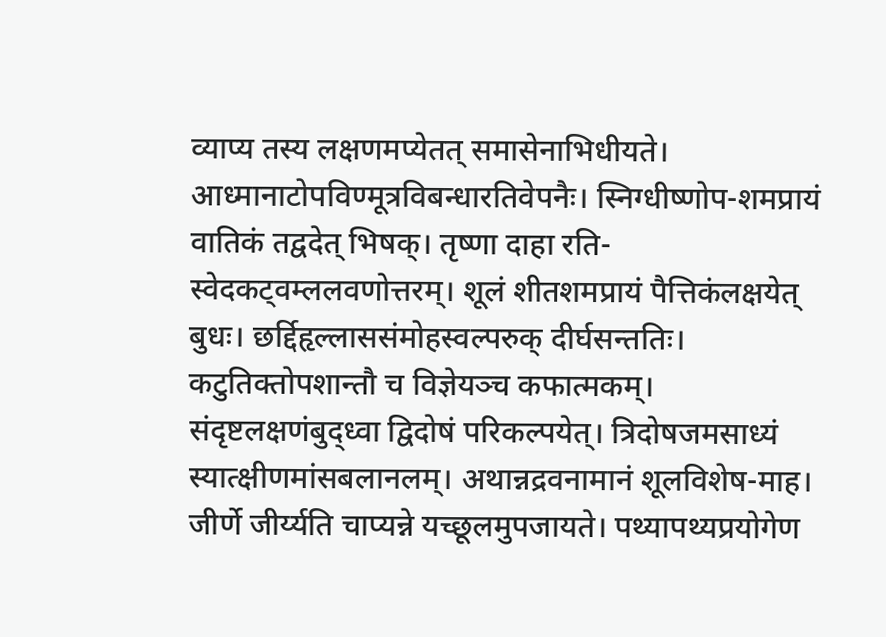व्याप्य तस्य लक्षणमप्येतत् समासेनाभिधीयते। आध्मानाटोपविण्मूत्रविबन्धारतिवेपनैः। स्निग्धीष्णोप-शमप्रायं वातिकं तद्वदेत् भिषक्। तृष्णा दाहा रति-स्वेदकट्वम्ललवणोत्तरम्। शूलं शीतशमप्रायं पैत्तिकंलक्षयेत् बुधः। छर्द्दिहृल्लाससंमोहस्वल्परुक् दीर्घसन्ततिः। कटुतिक्तोपशान्तौ च विज्ञेयञ्च कफात्मकम्। संदृष्टलक्षणंबुद्ध्वा द्विदोषं परिकल्पयेत्। त्रिदोषजमसाध्यं स्यात्क्षीणमांसबलानलम्। अथान्नद्रवनामानं शूलविशेष-माह। जीर्णे जीर्य्यति चाप्यन्ने यच्छूलमुपजायते। पथ्यापथ्यप्रयोगेण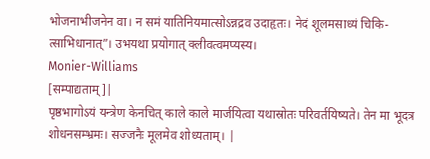भोजनाभीजनेन वा। न समं यातिनियमात्सोऽन्नद्रव उदाहृतः। नेदं शूलमसाध्यं चिकि-त्साभिधानात्”। उभयथा प्रयोगात् क्लीवत्वमप्यस्य।
Monier-Williams
[सम्पाद्यताम्]|
पृष्ठभागोऽयं यन्त्रेण केनचित् काले काले मार्जयित्वा यथास्रोतः परिवर्तयिष्यते। तेन मा भूदत्र शोधनसम्भ्रमः। सज्जनैः मूलमेव शोध्यताम्। |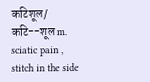कटिशूल/ कटि--शूल m. sciatic pain , stitch in the side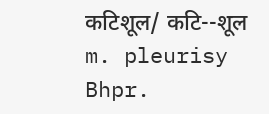कटिशूल/ कटि--शूल m. pleurisy Bhpr.